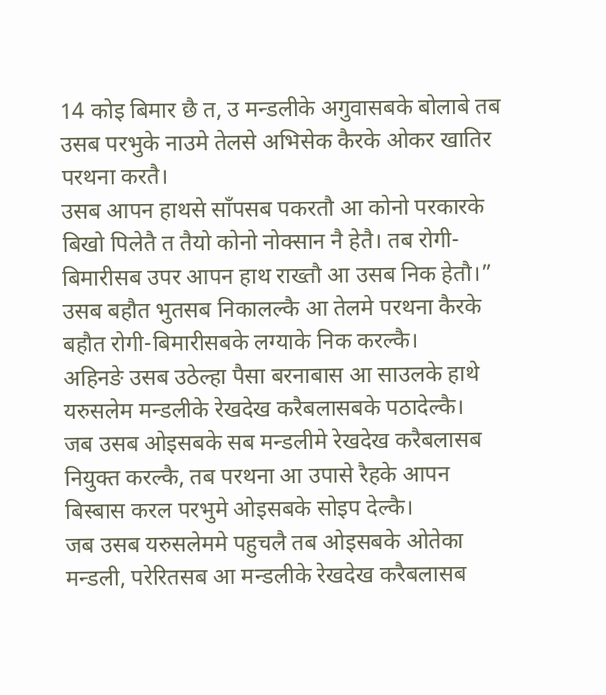14 कोइ बिमार छै त, उ मन्डलीके अगुवासबके बोलाबे तब उसब परभुके नाउमे तेलसे अभिसेक कैरके ओकर खातिर परथना करतै।
उसब आपन हाथसे साँपसब पकरतौ आ कोनो परकारके बिखो पिलेतै त तैयो कोनो नोक्सान नै हेतै। तब रोगी-बिमारीसब उपर आपन हाथ राख्तौ आ उसब निक हेतौ।”
उसब बहौत भुतसब निकालल्कै आ तेलमे परथना कैरके बहौत रोगी-बिमारीसबके लग्याके निक करल्कै।
अहिनङे उसब उठेल्हा पैसा बरनाबास आ साउलके हाथे यरुसलेम मन्डलीके रेखदेख करैबलासबके पठादेल्कै।
जब उसब ओइसबके सब मन्डलीमे रेखदेख करैबलासब नियुक्त करल्कै, तब परथना आ उपासे रैहके आपन बिस्बास करल परभुमे ओइसबके सोइप देल्कै।
जब उसब यरुसलेममे पहुचलै तब ओइसबके ओतेका मन्डली, परेरितसब आ मन्डलीके रेखदेख करैबलासब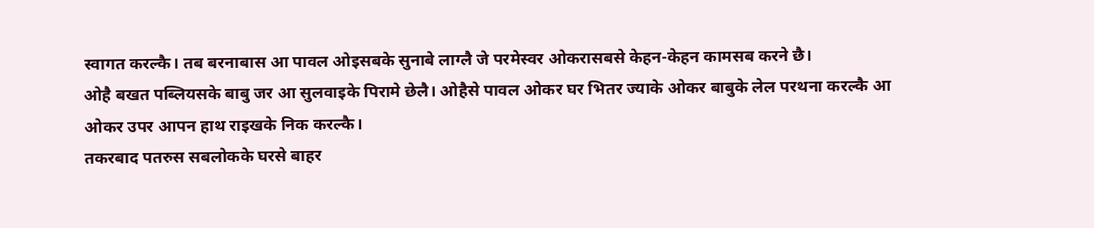स्वागत करल्कै। तब बरनाबास आ पावल ओइसबके सुनाबे लाग्लै जे परमेस्वर ओकरासबसे केहन-केहन कामसब करने छै।
ओहै बखत पब्लियसके बाबु जर आ सुलवाइके पिरामे छेलै। ओहैसे पावल ओकर घर भितर ज्याके ओकर बाबुके लेल परथना करल्कै आ ओकर उपर आपन हाथ राइखके निक करल्कै।
तकरबाद पतरुस सबलोकके घरसे बाहर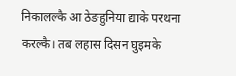निकालल्कै आ ठेङहुनिया द्याके परथना करल्कै। तब लहास दिसन घुइमके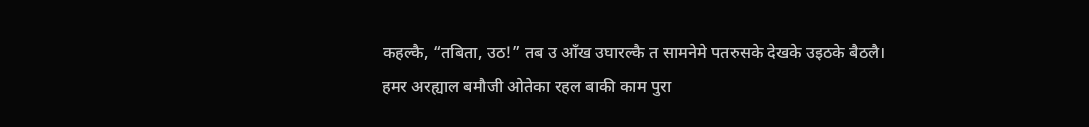कहल्कै, “तबिता, उठ!” तब उ आँख उघारल्कै त सामनेमे पतरुसके देखके उइठके बैठलै।
हमर अरह्याल बमौजी ओतेका रहल बाकी काम पुरा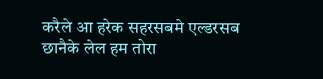करैले आ हरेक सहरसबमे एल्डरसब छानैके लेल हम तोरा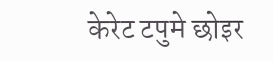केरेट टपुमे छोइर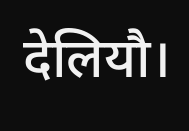देलियौ।